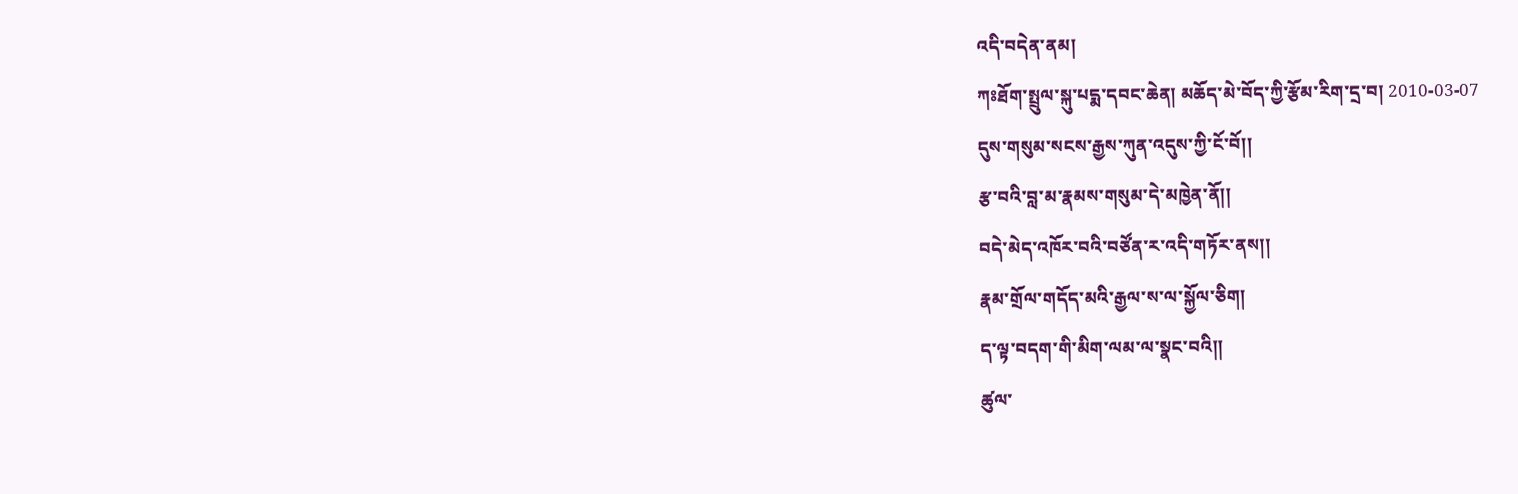འདི་བདེན་ནམ།
ཀཿཐོག་སྤྲུལ་སྐུ་པདྨ་དབང་ཆེན། མཆོད་མེ་བོད་ཀྱི་རྩོམ་རིག་དྲ་བ། 2010-03-07
དུས་གསུམ་སངས་རྒྱས་ཀུན་འདུས་ཀྱི་ངོ་བོ།།
རྩ་བའི་བླ་མ་རྣམས་གསུམ་དེ་མཁྱེན་ནོ།།
བདེ་མེད་འཁོར་བའི་བཙོན་ར་འདི་གཏོར་ནས།།
རྣམ་གྲོལ་གདོད་མའི་རྒྱལ་ས་ལ་སྐྱོལ་ཅིག།
ད་ལྟ་བདག་གི་མིག་ལམ་ལ་སྣང་བའི།།
ཚུལ་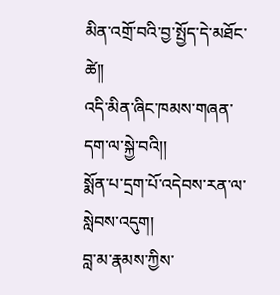མིན་འགྲོ་བའི་བྱ་སྤྱོད་དེ་མཐོང་ཚེ།།
འདི་མིན་ཞིང་ཁམས་གཞན་དག་ལ་སྐྱེ་བའི།།
སྨོན་པ་དྲག་པོ་འདེབས་རན་ལ་སླེབས་འདུག།
བླ་མ་རྣམས་ཀྱིས་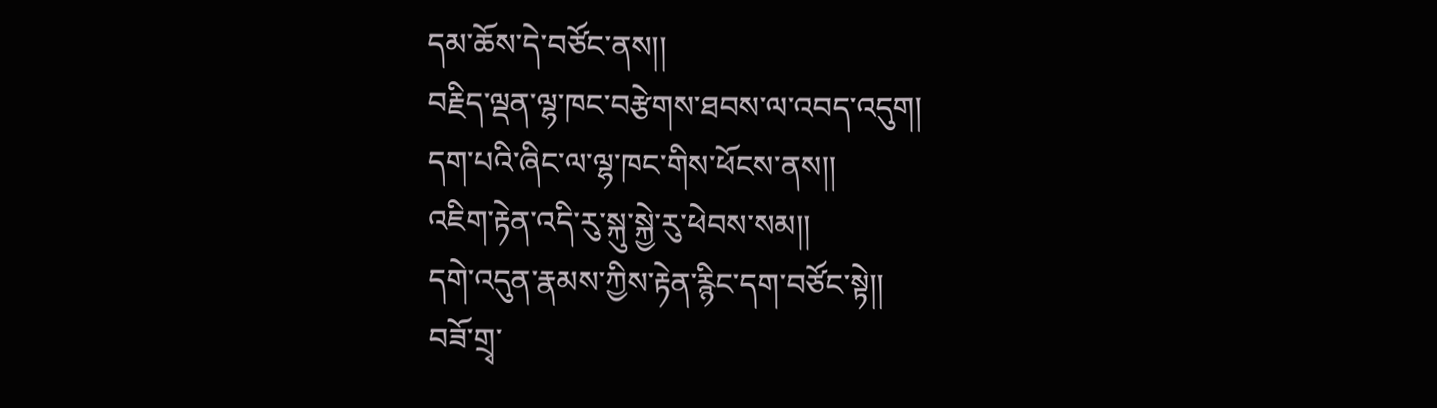དམ་ཆོས་དེ་བཙོང་ནས།།
བརྗིད་ལྡན་ལྷ་ཁང་བརྩེགས་ཐབས་ལ་འབད་འདུག།
དག་པའི་ཞིང་ལ་ལྷ་ཁང་གིས་ཕོངས་ནས།།
འཇིག་རྟེན་འདི་རུ་སྐུ་སྐྱེ་རུ་ཕེབས་སམ།།
དགེ་འདུན་རྣམས་ཀྱིས་རྟེན་རྙིང་དག་བཙོང་སྟེ།།
བཟོ་གྲྭ་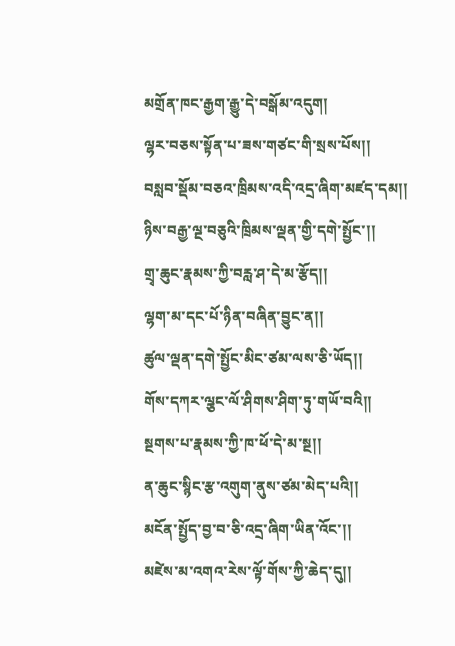མགྲོན་ཁང་རྒྱག་རྒྱུ་དེ་བསྒོམ་འདུག།
ལྷར་བཅས་སྟོན་པ་ཟས་གཙང་གི་སྲས་པོས།།
བསླབ་སྡོམ་བཅའ་ཁྲིམས་འདི་འདྲ་ཞིག་མཛད་དམ།།
ཉིས་བརྒྱ་ལྔ་བཅུའི་ཁྲིམས་ལྡན་གྱི་དགེ་སྤྱོང་།།
གྲྭ་ཆུང་རྣམས་ཀྱི་བརླ་ཤ་དེ་མ་རྩོད།།
ལྷག་མ་དང་པོ་ཉིན་བཞིན་བྱུང་ན།།
ཚུལ་ལྡན་དགེ་སྤྱོང་མིང་ཙམ་ལས་ཅི་ཡོད།།
གོས་དཀར་ལྕང་ལོ་ཤིགས་ཤིག་ཏུ་གཡོ་བའི།།
སྔགས་པ་རྣམས་ཀྱི་ཁ་ཕོ་དེ་མ་སྔ།།
ན་ཆུང་སྙིང་རྩ་འགུག་ནུས་ཙམ་མེད་པའི།།
མངོན་སྤྱོད་བྱ་བ་ཅི་འདྲ་ཞིག་ཡིན་འོང་།།
མཛེས་མ་འགའ་རེས་ལྟོ་གོས་ཀྱི་ཆེད་དུ།།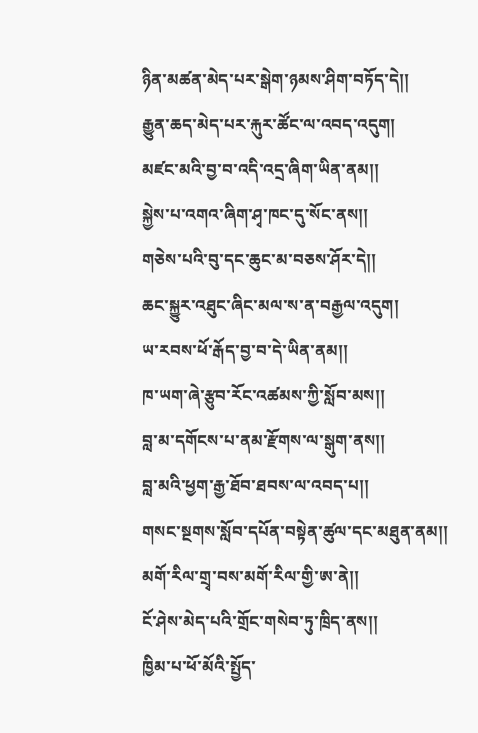ཉིན་མཚན་མེད་པར་སྒེག་ཉམས་ཤིག་བཏོད་དེ།།
རྒྱུན་ཆད་མེད་པར་རྐུར་ཚོང་ལ་འབད་འདུག།
མཛང་མའི་བྱ་བ་འདི་འདྲ་ཞིག་ཡིན་ནམ།།
སྐྱེས་པ་འགའ་ཞིག་ཤྭ་ཁང་དུ་སོང་ནས།།
གཅེས་པའི་བུ་དང་ཆུང་མ་བཅས་ཤོར་དེ།།
ཆང་སྐྱུར་འཐུང་ཞིང་མལ་ས་ན་བརྒྱལ་འདུག།
ཡ་རབས་ཕོ་རྒོད་བྱ་བ་དེ་ཡིན་ནམ།།
ཁ་ཡག་ཞེ་རྩུབ་རོང་འཚམས་ཀྱི་སློབ་མས།།
བླ་མ་དགོངས་པ་ནམ་རྫོགས་ལ་སྒུག་ནས།།
བླ་མའི་ཕྱག་རྒྱ་ཐོབ་ཐབས་ལ་འབད་པ།།
གསང་སྔགས་སློབ་དཔོན་བསྟེན་ཚུལ་དང་མཐུན་ནམ།།
མགོ་རིལ་གྲྭ་བས་མགོ་རིལ་གྱི་ཨ་ནེ།།
ངོ་ཤེས་མེད་པའི་གྲོང་གསེབ་ཏུ་ཁྲིད་ནས།།
ཁྱིམ་པ་ཕོ་མོའི་སྤྱོད་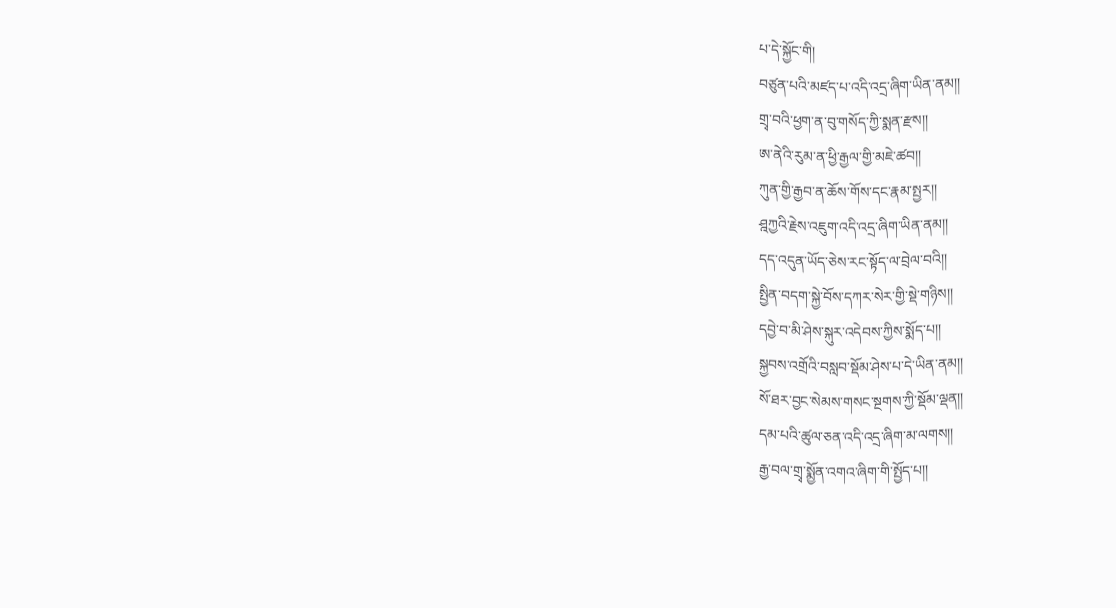པ་དེ་སྐྱོང་གི།
བཙུན་པའི་མཛད་པ་འདི་འདྲ་ཞིག་ཡིན་ནམ།།
གྲྭ་བའི་ཕྱག་ན་བུ་གསོད་ཀྱི་སྨན་རྫས།།
ཨ་ནེའི་རུམ་ན་ཕྱི་རྒྱལ་གྱི་མཇེ་ཚབ།།
ཀུན་གྱི་རྒྱབ་ན་ཆོས་གོས་དང་རྣམ་སྤྱར།།
ཤྰཀྱའི་རྗེས་འཇུག་འདི་འདྲ་ཞིག་ཡིན་ནམ།།
དད་འདུན་ཡོད་ཅེས་རང་སྟོད་ལ་བྲེལ་བའི།།
སྤྱིན་བདག་སྐྱེ་བོས་དཀར་སེར་གྱི་སྡེ་གཉིས།།
དབྱེ་བ་མི་ཤེས་སྐུར་འདེབས་ཀྱིས་སྨོད་པ།།
སྐྱབས་འགྲོའི་བསླབ་སྡོམ་ཤེས་པ་དེ་ཡིན་ནམ།།
སོ་ཐར་བྱང་སེམས་གསང་སྔགས་ཀྱི་སྡོམ་ལྡན།།
དམ་པའི་ཚུལ་ཅན་འདི་འདྲ་ཞིག་མ་ལགས།།
རྒྱ་བལ་གྲྭ་སྨྱོན་འགའ་ཞིག་གི་སྤྱོད་པ།།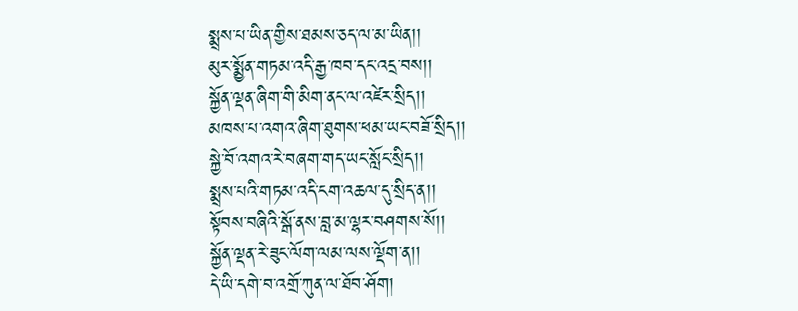སྨྲས་པ་ཡིན་གྱིས་ཐམས་ཅད་ལ་མ་ཡིན།།
མུར་སྨྱོན་གཏམ་འདི་རྒྱ་ཁབ་དང་འདྲ་བས།།
སྐྱོན་ལྡན་ཞིག་གི་མིག་ནང་ལ་འཛེར་སྲིད།།
མཁས་པ་འགའ་ཞིག་ཐུགས་ཕམ་ཡང་བཟོ་སྲིད།།
སྐྱེ་བོ་འགའ་རེ་བཞག་གད་ཡང་སློང་སྲིད།།
སྨྲས་པའི་གཏམ་འདི་ངག་འཆལ་དུ་སྲིད་ན།།
སྟོབས་བཞིའི་སྒོ་ནས་བླ་མ་ལྷར་བཤགས་སོ།།
སྐྱོན་ལྡན་རེ་ཟུང་ལོག་ལམ་ལས་ལྡོག་ན།།
དེ་ཡི་དགེ་བ་འགྲོ་ཀུན་ལ་ཐོབ་ཤོག།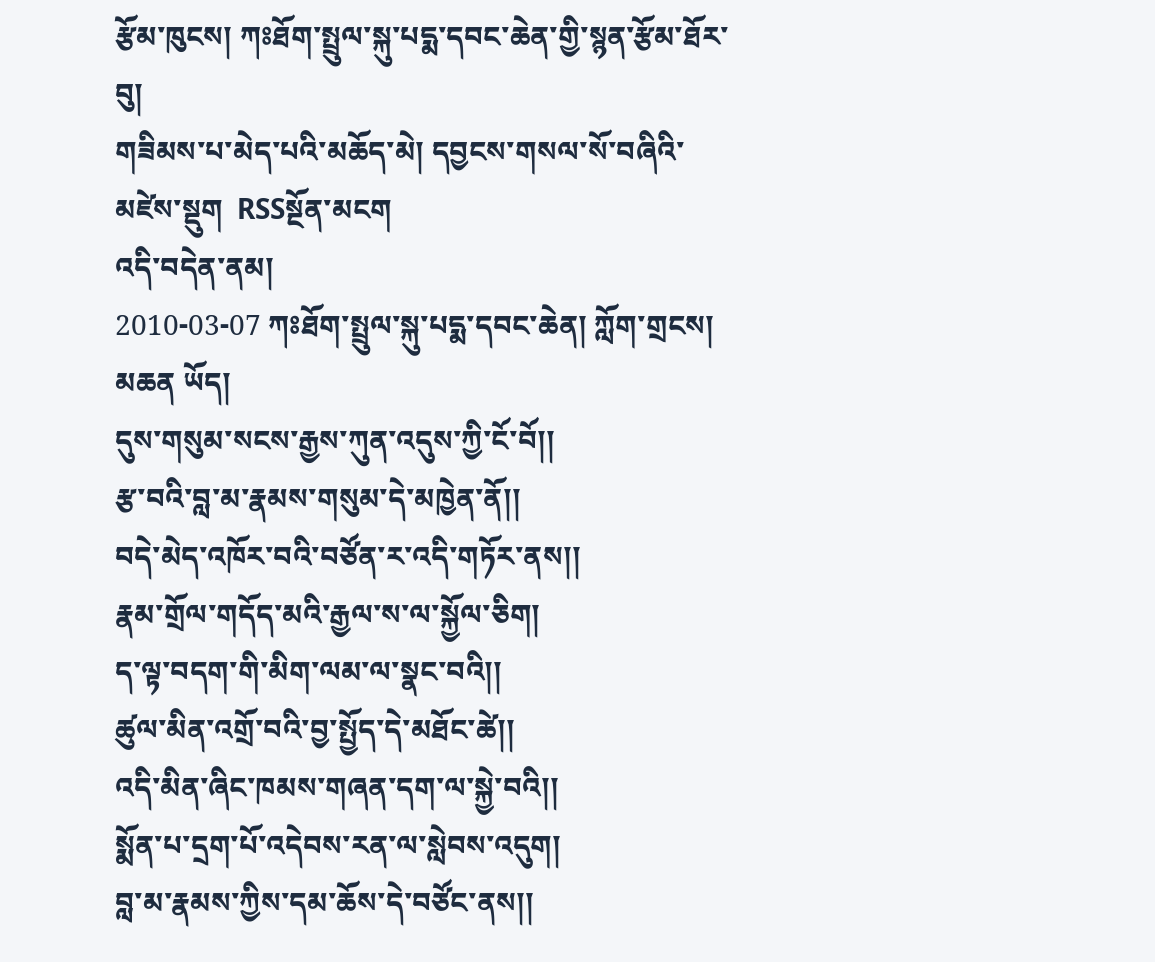རྩོམ་ཁུངས། ཀཿཐོག་སྤྲུལ་སྐུ་པདྨ་དབང་ཆེན་གྱི་སྙན་རྩོམ་ཐོར་བུ།
གཟིམས་པ་མེད་པའི་མཆོད་མེ། དབྱངས་གསལ་སོ་བཞིའི་མཛེས་སྡུག  RSSསྔོན་མངག
འདི་བདེན་ནམ།
2010-03-07 ཀཿཐོག་སྤྲུལ་སྐུ་པདྨ་དབང་ཆེན། ཀློག་གྲངས། མཆན ཡོད།
དུས་གསུམ་སངས་རྒྱས་ཀུན་འདུས་ཀྱི་ངོ་བོ།།
རྩ་བའི་བླ་མ་རྣམས་གསུམ་དེ་མཁྱེན་ནོ།།
བདེ་མེད་འཁོར་བའི་བཙོན་ར་འདི་གཏོར་ནས།།
རྣམ་གྲོལ་གདོད་མའི་རྒྱལ་ས་ལ་སྐྱོལ་ཅིག།
ད་ལྟ་བདག་གི་མིག་ལམ་ལ་སྣང་བའི།།
ཚུལ་མིན་འགྲོ་བའི་བྱ་སྤྱོད་དེ་མཐོང་ཚེ།།
འདི་མིན་ཞིང་ཁམས་གཞན་དག་ལ་སྐྱེ་བའི།།
སྨོན་པ་དྲག་པོ་འདེབས་རན་ལ་སླེབས་འདུག།
བླ་མ་རྣམས་ཀྱིས་དམ་ཆོས་དེ་བཙོང་ནས།།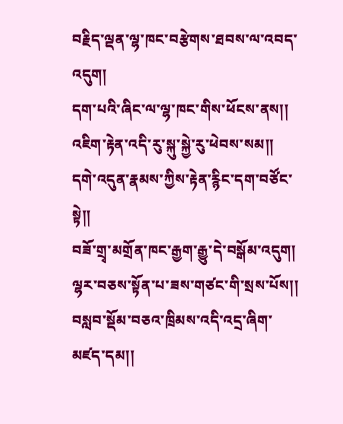བརྗིད་ལྡན་ལྷ་ཁང་བརྩེགས་ཐབས་ལ་འབད་འདུག།
དག་པའི་ཞིང་ལ་ལྷ་ཁང་གིས་ཕོངས་ནས།།
འཇིག་རྟེན་འདི་རུ་སྐུ་སྐྱེ་རུ་ཕེབས་སམ།།
དགེ་འདུན་རྣམས་ཀྱིས་རྟེན་རྙིང་དག་བཙོང་སྟེ།།
བཟོ་གྲྭ་མགྲོན་ཁང་རྒྱག་རྒྱུ་དེ་བསྒོམ་འདུག།
ལྷར་བཅས་སྟོན་པ་ཟས་གཙང་གི་སྲས་པོས།།
བསླབ་སྡོམ་བཅའ་ཁྲིམས་འདི་འདྲ་ཞིག་མཛད་དམ།།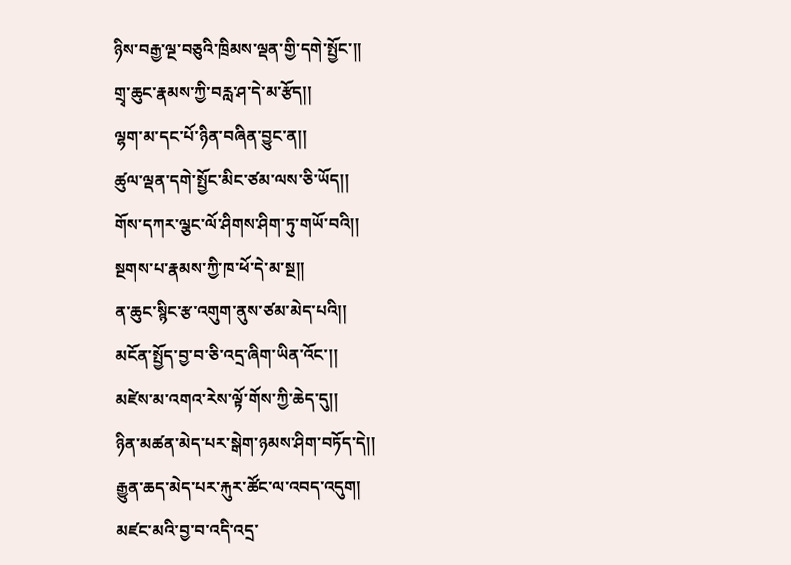ཉིས་བརྒྱ་ལྔ་བཅུའི་ཁྲིམས་ལྡན་གྱི་དགེ་སྤྱོང་།།
གྲྭ་ཆུང་རྣམས་ཀྱི་བརླ་ཤ་དེ་མ་རྩོད།།
ལྷག་མ་དང་པོ་ཉིན་བཞིན་བྱུང་ན།།
ཚུལ་ལྡན་དགེ་སྤྱོང་མིང་ཙམ་ལས་ཅི་ཡོད།།
གོས་དཀར་ལྕང་ལོ་ཤིགས་ཤིག་ཏུ་གཡོ་བའི།།
སྔགས་པ་རྣམས་ཀྱི་ཁ་ཕོ་དེ་མ་སྔ།།
ན་ཆུང་སྙིང་རྩ་འགུག་ནུས་ཙམ་མེད་པའི།།
མངོན་སྤྱོད་བྱ་བ་ཅི་འདྲ་ཞིག་ཡིན་འོང་།།
མཛེས་མ་འགའ་རེས་ལྟོ་གོས་ཀྱི་ཆེད་དུ།།
ཉིན་མཚན་མེད་པར་སྒེག་ཉམས་ཤིག་བཏོད་དེ།།
རྒྱུན་ཆད་མེད་པར་རྐུར་ཚོང་ལ་འབད་འདུག།
མཛང་མའི་བྱ་བ་འདི་འདྲ་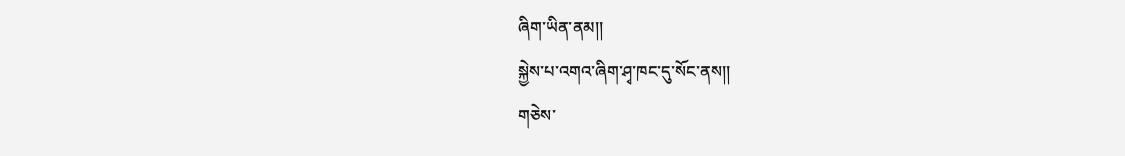ཞིག་ཡིན་ནམ།།
སྐྱེས་པ་འགའ་ཞིག་ཤྭ་ཁང་དུ་སོང་ནས།།
གཅེས་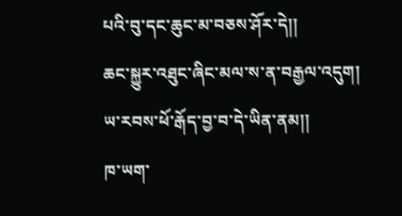པའི་བུ་དང་ཆུང་མ་བཅས་ཤོར་དེ།།
ཆང་སྐྱུར་འཐུང་ཞིང་མལ་ས་ན་བརྒྱལ་འདུག།
ཡ་རབས་ཕོ་རྒོད་བྱ་བ་དེ་ཡིན་ནམ།།
ཁ་ཡག་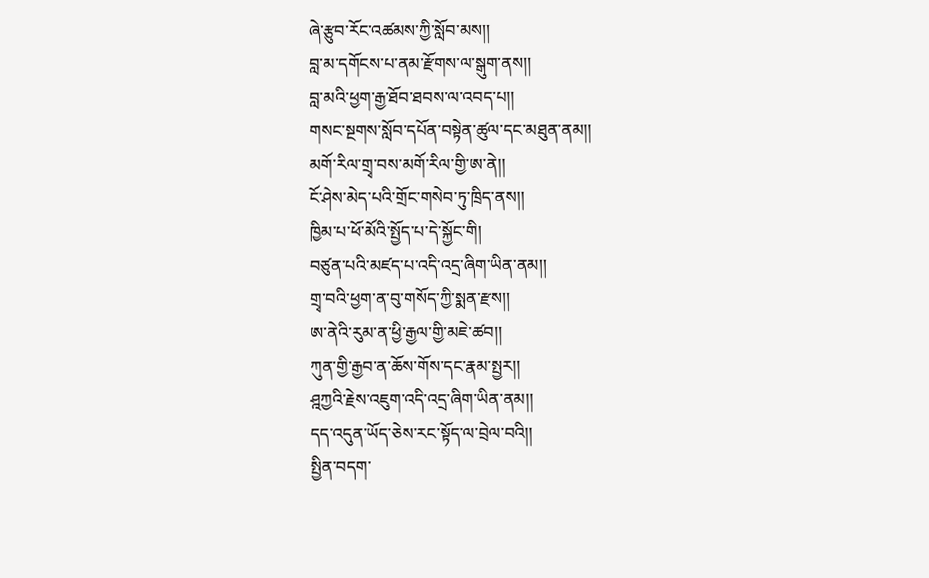ཞེ་རྩུབ་རོང་འཚམས་ཀྱི་སློབ་མས།།
བླ་མ་དགོངས་པ་ནམ་རྫོགས་ལ་སྒུག་ནས།།
བླ་མའི་ཕྱག་རྒྱ་ཐོབ་ཐབས་ལ་འབད་པ།།
གསང་སྔགས་སློབ་དཔོན་བསྟེན་ཚུལ་དང་མཐུན་ནམ།།
མགོ་རིལ་གྲྭ་བས་མགོ་རིལ་གྱི་ཨ་ནེ།།
ངོ་ཤེས་མེད་པའི་གྲོང་གསེབ་ཏུ་ཁྲིད་ནས།།
ཁྱིམ་པ་ཕོ་མོའི་སྤྱོད་པ་དེ་སྐྱོང་གི།
བཙུན་པའི་མཛད་པ་འདི་འདྲ་ཞིག་ཡིན་ནམ།།
གྲྭ་བའི་ཕྱག་ན་བུ་གསོད་ཀྱི་སྨན་རྫས།།
ཨ་ནེའི་རུམ་ན་ཕྱི་རྒྱལ་གྱི་མཇེ་ཚབ།།
ཀུན་གྱི་རྒྱབ་ན་ཆོས་གོས་དང་རྣམ་སྤྱར།།
ཤྰཀྱའི་རྗེས་འཇུག་འདི་འདྲ་ཞིག་ཡིན་ནམ།།
དད་འདུན་ཡོད་ཅེས་རང་སྟོད་ལ་བྲེལ་བའི།།
སྤྱིན་བདག་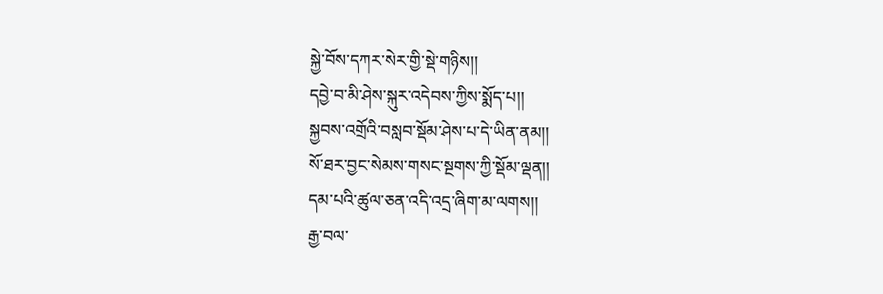སྐྱེ་བོས་དཀར་སེར་གྱི་སྡེ་གཉིས།།
དབྱེ་བ་མི་ཤེས་སྐུར་འདེབས་ཀྱིས་སྨོད་པ།།
སྐྱབས་འགྲོའི་བསླབ་སྡོམ་ཤེས་པ་དེ་ཡིན་ནམ།།
སོ་ཐར་བྱང་སེམས་གསང་སྔགས་ཀྱི་སྡོམ་ལྡན།།
དམ་པའི་ཚུལ་ཅན་འདི་འདྲ་ཞིག་མ་ལགས།།
རྒྱ་བལ་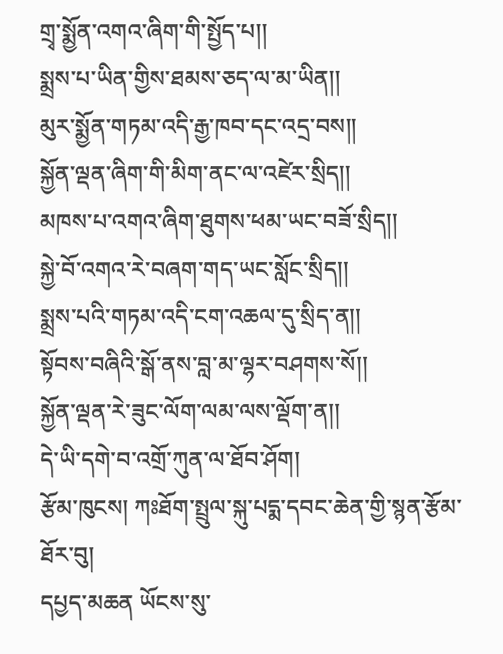གྲྭ་སྨྱོན་འགའ་ཞིག་གི་སྤྱོད་པ།།
སྨྲས་པ་ཡིན་གྱིས་ཐམས་ཅད་ལ་མ་ཡིན།།
མུར་སྨྱོན་གཏམ་འདི་རྒྱ་ཁབ་དང་འདྲ་བས།།
སྐྱོན་ལྡན་ཞིག་གི་མིག་ནང་ལ་འཛེར་སྲིད།།
མཁས་པ་འགའ་ཞིག་ཐུགས་ཕམ་ཡང་བཟོ་སྲིད།།
སྐྱེ་བོ་འགའ་རེ་བཞག་གད་ཡང་སློང་སྲིད།།
སྨྲས་པའི་གཏམ་འདི་ངག་འཆལ་དུ་སྲིད་ན།།
སྟོབས་བཞིའི་སྒོ་ནས་བླ་མ་ལྷར་བཤགས་སོ།།
སྐྱོན་ལྡན་རེ་ཟུང་ལོག་ལམ་ལས་ལྡོག་ན།།
དེ་ཡི་དགེ་བ་འགྲོ་ཀུན་ལ་ཐོབ་ཤོག།
རྩོམ་ཁུངས། ཀཿཐོག་སྤྲུལ་སྐུ་པདྨ་དབང་ཆེན་གྱི་སྙན་རྩོམ་ཐོར་བུ།
དཔྱད་མཆན ཡོངས་སུ་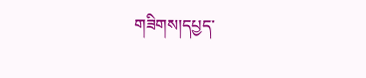གཟིགས།དཔྱད་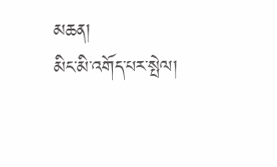མཆན།
མིང་མི་འགོད་པར་སྤེལ།